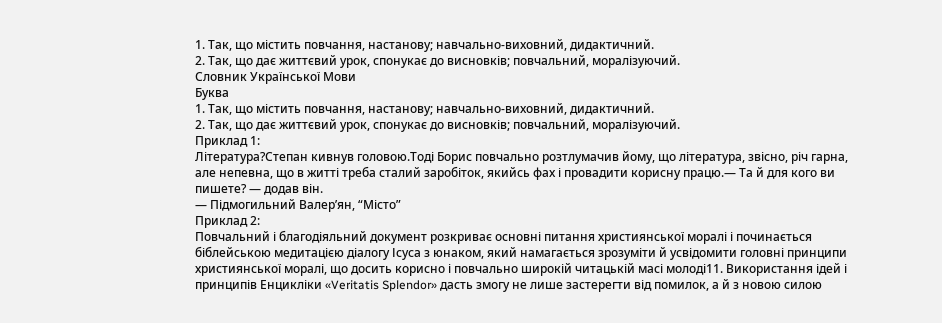1. Так, що містить повчання, настанову; навчально-виховний, дидактичний.
2. Так, що дає життєвий урок, спонукає до висновків; повчальний, моралізуючий.
Словник Української Мови
Буква
1. Так, що містить повчання, настанову; навчально-виховний, дидактичний.
2. Так, що дає життєвий урок, спонукає до висновків; повчальний, моралізуючий.
Приклад 1:
Література?Степан кивнув головою.Тоді Борис повчально розтлумачив йому, що література, звісно, річ гарна, але непевна, що в житті треба сталий заробіток, якийсь фах і провадити корисну працю.— Та й для кого ви пишете? — додав він.
— Підмогильний Валер’ян, “Місто”
Приклад 2:
Повчальний і благодіяльний документ розкриває основні питання християнської моралі і починається біблейською медитацією діалогу Ісуса з юнаком, який намагається зрозуміти й усвідомити головні принципи християнської моралі, що досить корисно і повчально широкій читацькій масі молоді11. Використання ідей і принципів Енцикліки «Veritatis Splendor» дасть змогу не лише застерегти від помилок, а й з новою силою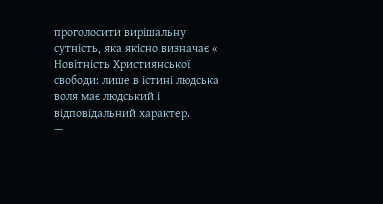проголосити вирішальну сутність, яка якісно визначає « Новітність Християнської свободи: лише в істині людська воля має людський і відповідальний характер.
—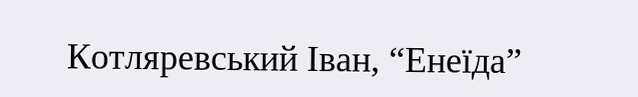Котляревський Іван, “Енеїда”